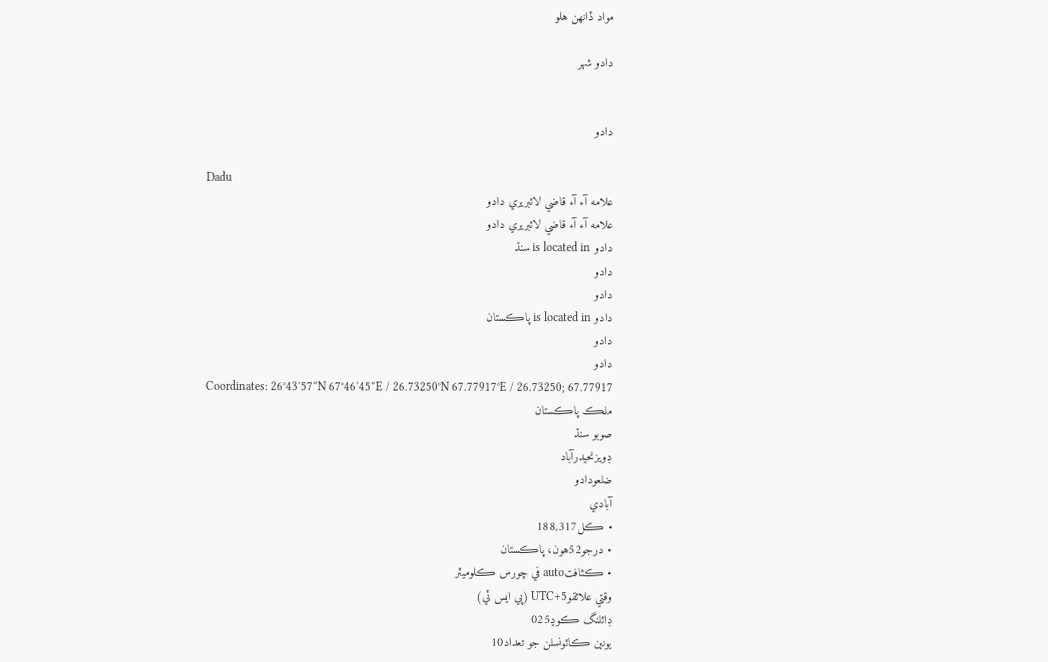مواد ڏانھن هلو

دادو شهر


دادو

Dadu
علامه آء آء قاضي لائبريري دادو
علامه آء آء قاضي لائبريري دادو
دادو is located in سنڌ
دادو
دادو
دادو is located in پاڪستان
دادو
دادو
Coordinates: 26°43′57″N 67°46′45″E / 26.73250°N 67.77917°E / 26.73250; 67.77917
ملڪ پاڪستان
صوبو سنڌ
ڊويزنحيدرآباد
ضلعودادو
آبادي
• ڪل188,317
• درجو52هون، پاڪستان
• ڪثافتauto في چورس ڪلوميٽر
وقتي علائقوUTC+5 (پي ايس ٽي)
ڊائلنگ ڪوڍ025
يونين ڪائونسلن جو تعداد10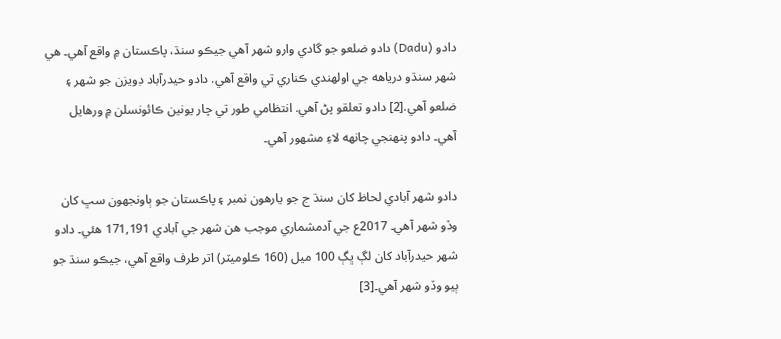دادو (Dadu) دادو ضلعو جو گادي وارو شهر آهي جيڪو سنڌ، پاڪستان ۾ واقع آهي۔ هي شهر سنڌو درياهه جي اولهندي ڪناري تي واقع آهي. دادو حيدرآباد ڊويزن جو شهر ۽ ضلعو آهي.[2] دادو تعلقو پڻ آهي. انتظامي طور تي چار يونين ڪائونسلن ۾ ورهايل آهي۔ دادو پنهنجي چانهه لاءِ مشهور آهي۔

دادو شھر آبادي لحاظ کان سنڌ ج جو يارهون نمبر ۽ پاڪستان جو ٻاونجهون سڀ کان وڏو شهر آهي۔ 2017ع جي آدمشماري موجب هن شهر جي آبادي 171,191 هئي۔ دادو شهر حيدرآباد کان لڳ ڀڳ 100 ميل (160 ڪلوميٽر) اتر طرف واقع آهي، جيڪو سنڌ جو ٻيو وڏو شهر آهي۔[3]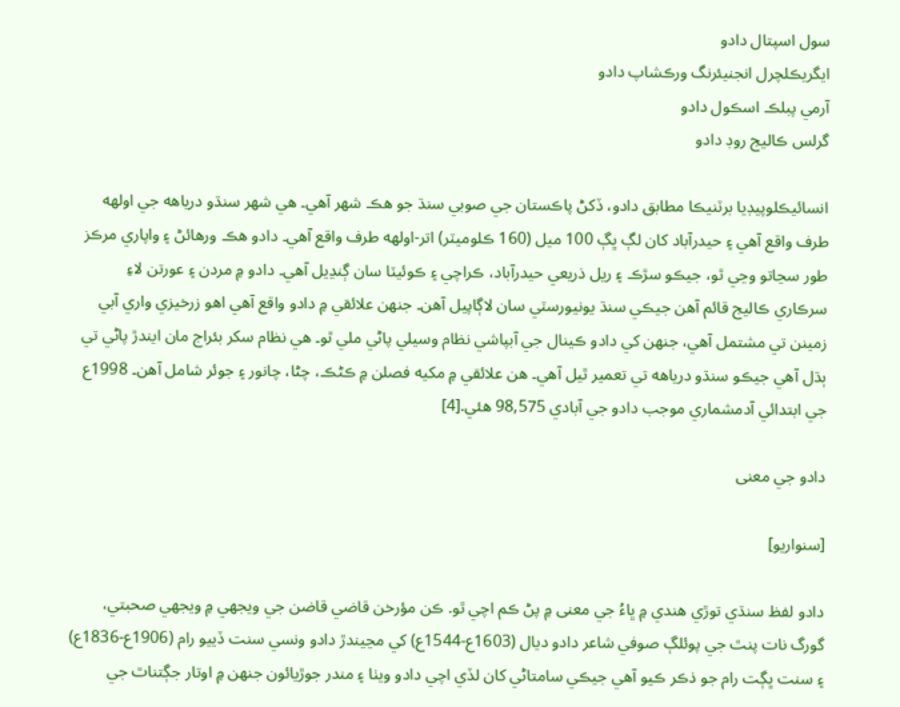سول اسپتال دادو
ايگريڪلچرل انجنيئرنگ ورڪشاپ دادو
آرمي پبلڪ اسڪول دادو
گرلس ڪاليج روڊ دادو

انسائيڪلوپيڊيا برٽنيڪا مطابق دادو، ڏکڻ پاڪستان جي صوبي سنڌ جو هڪ شهر آهي۔ هي شهر سنڌو درياهه جي اولهه طرف واقع آهي ۽ حيدرآباد کان لڳ ڀڳ 100 ميل (160 ڪلوميٽر) اتر-اولهه طرف واقع آهي۔ دادو هڪ ورهائڻ ۽ واپاري مرڪز طور سڃاتو وڃي ٿو، جيڪو سڙڪ ۽ ريل ذريعي حيدرآباد، ڪراچي ۽ ڪوئيٽا سان ڳنڍيل آهي۔ دادو ۾ مردن ۽ عورتن لاءِ سرڪاري ڪاليج قائم آهن جيڪي سنڌ يونيورسٽي سان لاڳاپيل آهن۔ جنهن علائقي ۾ دادو واقع آهي اهو زرخيزي واري آبي زمينن تي مشتمل آهي، جنهن کي دادو ڪينال جي آبپاشي نظام وسيلي پاڻي ملي ٿو۔ هي نظام سکر بئراج مان ايندڙ پاڻي تي ٻڌل آهي جيڪو سنڌو درياهه تي تعمير ٿيل آهي۔ هن علائقي ۾ مکيه فصلن ۾ ڪڻڪ، چڻا، چانور ۽ جوئر شامل آهن۔ 1998ع جي ابتدائي آدمشماري موجب دادو جي آبادي 98,575 هئي.[4]

دادو جي معنى

[سنواريو]

دادو لفظ سنڌي توڙي هندي ۾ ڀاءُ جي معنى ۾ پڻ ڪم اچي ٿو. ڪن مؤرخن قاضي قاضن جي ويجهي ۾ ويجهي صحبتي، گورگ نات پنٿ جي پوئلڳ صوفي شاعر دادو ديال (1603ع-1544ع) کي مڃيندڙ دادو ونسي سنت ڏييو رام (1906ع-1836ع) ۽ سنت ڀڳت رام جو ذڪر ڪيو آهي جيڪي سامتاڻي کان لڏي اچي دادو ويٺا ۽ مندر جوڙيائون جنهن ۾ اوتار جڳتناٿ جي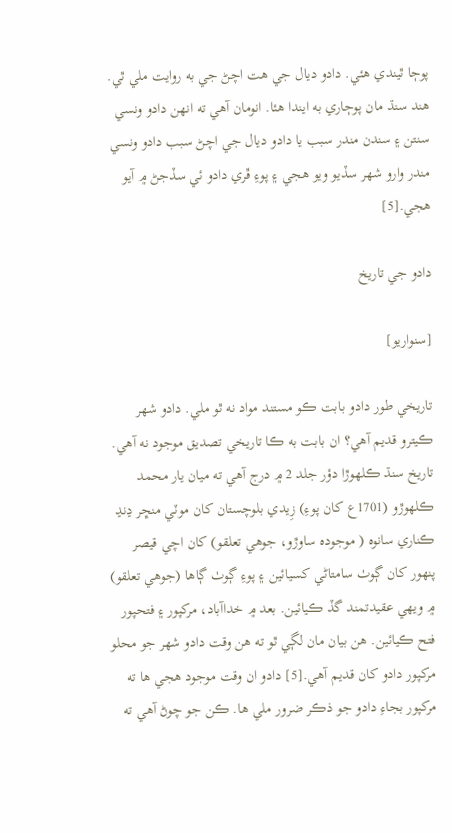پوڄا ٿيندي هئي. دادو ديال جي هت اچڻ جي به روايت ملي ٿي. هند سنڌ مان پوڄاري به ايندا هئا. انومان آهي ته انهن دادو ونسي سنتن ۽ سندن مندر سبب يا دادو ديال جي اچڻ سبب دادو ونسي مندر وارو شهر سڏيو ويو هجي ۽ پوءِ ڦري دادو ئي سڏجڻ ۾ آيو هجي.[5]

دادو جي تاريخ

[سنواريو]

تاريخي طور دادو بابت ڪو مستند مواد نه ٿو ملي. دادو شهر ڪيترو قديم آهي؟ ان بابت به ڪا تاريخي تصديق موجود نه آهي. تاريخ سنڌ ڪلهوڙا دؤر جلد 2 ۾ درج آهي ته ميان يار محمد ڪلهوڙو (1701ع کان پوءِ) زِيدي بلوچستان کان موٽي منڇر ڍنڍ ڪناري سانوه ( موجوده ساوڙو، جوهي تعلقو) کان اچي قيصر پنهور کان ڳوٺ سامتاڻي کسيائين ۽ پوءِ ڳوٺ ڳاها (جوهي تعلقو) ۾ ويهي عقيدتمند گڏ ڪيائين. بعد ۾ خداآباد، مرکپور ۽ فتحپور فتح ڪيائين. هن بيان مان لڳي ٿو ته هن وقت دادو شهر جو محلو مرکپور دادو کان قديم آهي.[5] دادو ان وقت موجود هجي ها ته مرکپور بجاءِ دادو جو ذڪر ضرور ملي ها. ڪن جو چوڻ آهي ته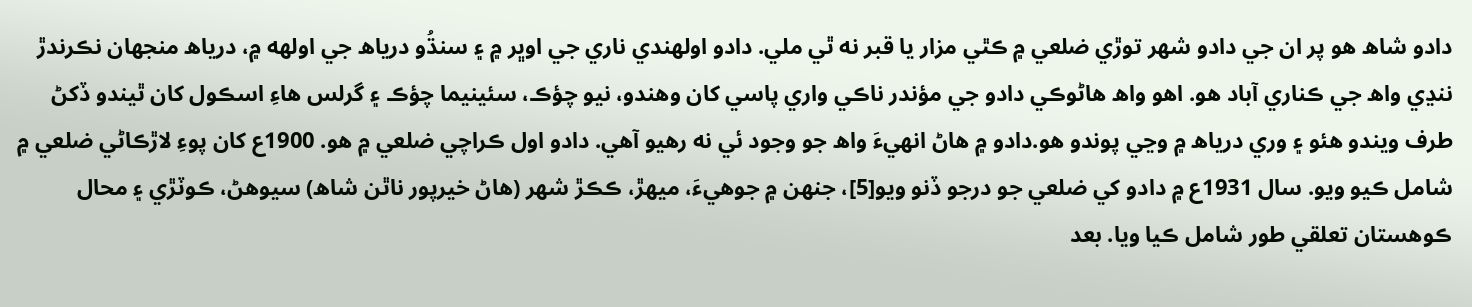دادو شاھ هو پر ان جي دادو شهر توڙي ضلعي ۾ ڪٿي مزار يا قبر نه ٿي ملي. دادو اولهندي ناري جي اوڀر ۾ ۽ سنڌُو درياھ جي اولهه ۾، درياھ منجهان نڪرندڙ ننڍي واھ جي ڪناري آباد هو. اهو واھ هاڻوڪي دادو جي مؤندر ناڪي واري پاسي کان وهندو، نيو چؤڪ، سئينيما چؤڪ ۽ گرلس هاءِ اسڪول کان ٿيندو ڏکڻ طرف ويندو هئو ۽ وري درياھ ۾ وڃي پوندو هو.دادو ۾ هاڻ انهيءَ واھ جو وجود ئي نه رهيو آهي. دادو اول ڪراچي ضلعي ۾ هو. 1900ع کان پوءِ لاڙڪاڻي ضلعي ۾ شامل ڪيو ويو. سال 1931ع ۾ دادو کي ضلعي جو درجو ڏنو ويو[5]، جنهن ۾ جوهيءَ، ميهڙ، ڪڪڙ شهر (هاڻ خيرپور ناٿن شاھ) سيوهڻ، ڪوٽڙي ۽ محال ڪوهستان تعلقي طور شامل ڪيا ويا. بعد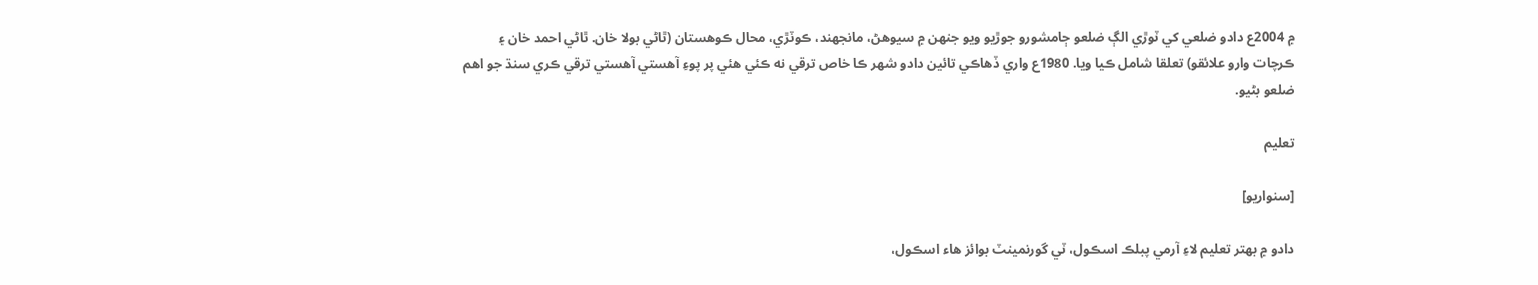۾ 2004ع دادو ضلعي کي ٽوڙي الڳ ضلعو ڄامشورو جوڙيو ويو جنهن ۾ سيوهڻ، مانجهند، ڪوٽڙي، محال ڪوهستان (ٿاڻي بولا خان. ٿاڻي احمد خان ۽ ڪرچات وارو علائقو) تعلقا شامل ڪيا ويا. 1980ع واري ڏهاڪي تائين دادو شهر ڪا خاص ترقي نه ڪئي هئي پر پوءِ آهستي آهستي ترقي ڪري سنڌ جو اهم ضلعو بڻيو.

تعليم

[سنواريو]

دادو ۾ بھتر تعليم لاءِ آرمي پبلڪ اسڪول، ٽي گورنمينٽ بوائز ھاء اسڪول،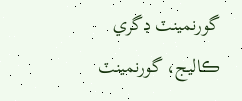گورنمينٽ ڊگري ڪاليج، گورنمينٽ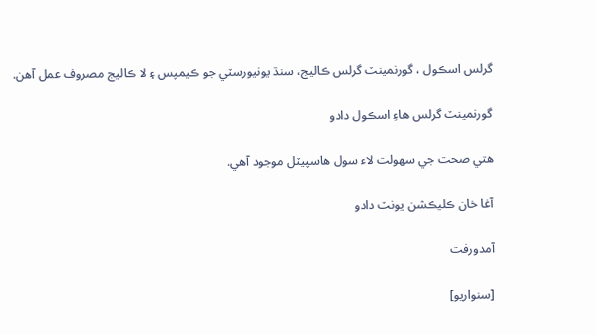گرلس اسڪول ، گورنمينٽ گرلس ڪاليج، سنڌ يونيورسٽي جو ڪيمپس ۽ لا ڪاليج مصروف عمل آھن.

گورنمينٽ گرلس هاءِ اسڪول دادو

ھتي صحت جي سھولت لاء سول ھاسپيٽل موجود آهي.

آغا خان ڪليڪشن يونٽ دادو

آمدورفت

[سنواريو]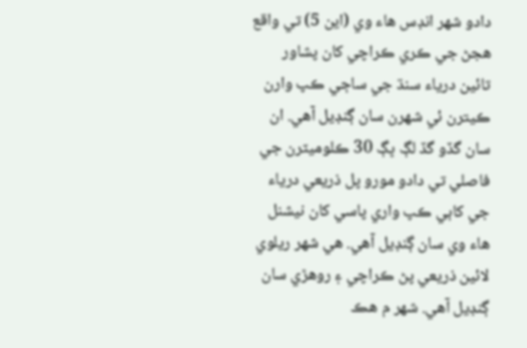دادو شھر انڊس ھاء وي (اين 5) تي واقع ھجڻ جي ڪري ڪراچي کان پشاور تائين درياء سنڌ جي ساڄي ڪپ وارن ڪيترن ئي شھرن سان ڳنڊيل آهي. ان سان گڏو گڏ لڳ ڀڳ 30 ڪلوميٽرن جي فاصلي تي دادو مورو پل ذريعي درياء جي کاٻي ڪپ واري پاسي کان نيشنل ھاء وي سان ڳنڊيل آهي. ھي شھر ريلوي لائين ذريعي پڻ ڪراچي ۽ روھڙي سان ڳنڊيل آهي. شھر م ھڪ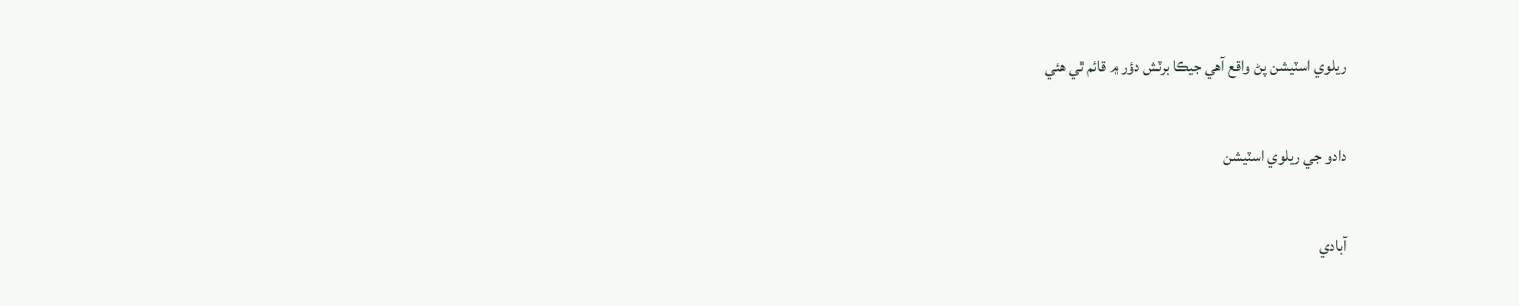ريلوي اسٽيشن پڻ واقع آهي جيڪا برٽش دؤر ۾ قائم ٿي ھئي

دادو جي ريلوي اسٽيشن

آبادي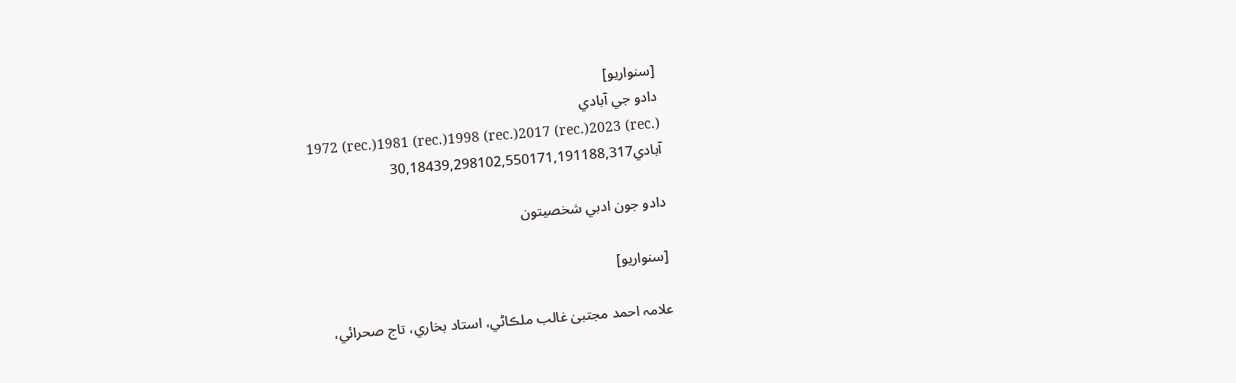[سنواريو]
دادو جي آبادي
1972 (rec.)1981 (rec.)1998 (rec.)2017 (rec.)2023 (rec.)
آبادي30,18439,298102,550171,191188,317

دادو جون ادبي شخصيتون

[سنواريو]

علامہ احمد مجتبیٰ غالب ملڪاڻي، استاد بخاري، تاج صحرائي،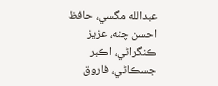عبدالله مگسي، حافظ احسن چنه، عزيز ڪنگراڻي، اڪبر جسڪاڻي، فاروق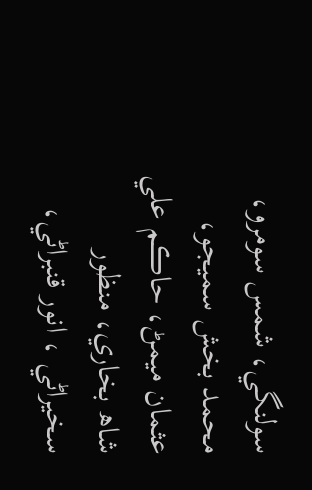سولنگي، شمس سومرو، محمد بخش سميجو، عثمان ميمڻ، حاڪم علي شاھ بخاري، منظور سخيراڻي ، انور قنبراڻي،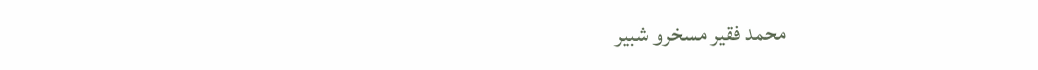محمد فقير مسخرو شبير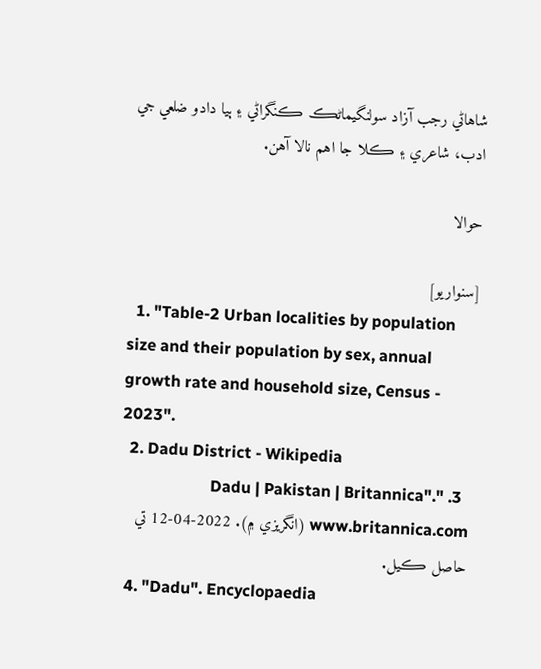شاهاڻي رجب آزاد سولنگيماڻڪ ڪنگراڻي ۽ ٻيا دادو ضلعي جي ادب، شاعري ۽ ڪلا جا اهم نالا آهن.

حوالا

[سنواريو]
  1. "Table-2 Urban localities by population size and their population by sex, annual growth rate and household size, Census - 2023".
  2. Dadu District - Wikipedia
  3. "Dadu | Pakistan | Britannica". www.britannica.com (انگريزي ۾). 2022-04-12 تي حاصل ڪيل.
  4. "Dadu". Encyclopaedia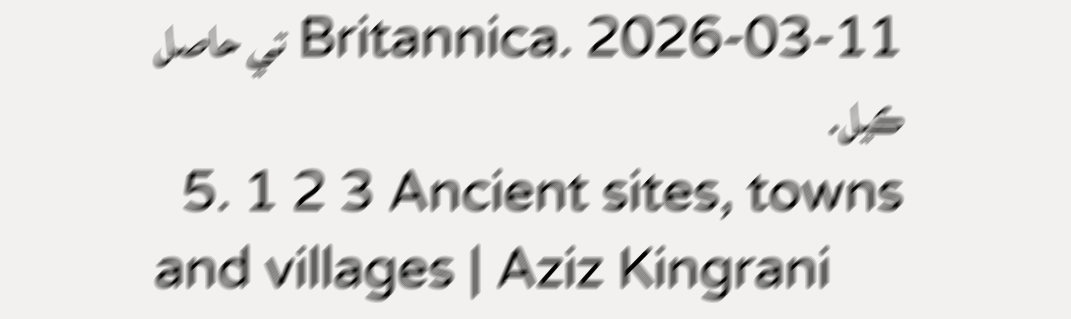Britannica. 2026-03-11 تي حاصل ڪيل.
  5. 1 2 3 Ancient sites, towns and villages | Aziz Kingrani